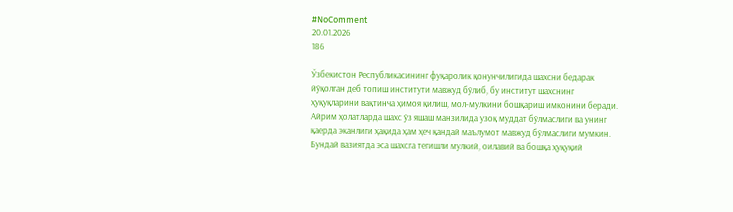#NoComment
20.01.2026
186

Ўзбекистон Республикасининг фуқаролик қонунчилигида шахсни бедарак йўқолган деб топиш институти мавжуд бўлиб, бу институт шахснинг ҳуқуқларини вақтинча ҳимоя қилиш, мол-мулкини бошқариш имконини беради. Айрим ҳолатларда шахс ўз яшаш манзилида узоқ муддат бўлмаслиги ва унинг қаерда эканлиги ҳақида ҳам ҳеч қандай маълумот мавжуд бўлмаслиги мумкин.
Бундай вазиятда эса шахсга тегишли мулкий, оилавий ва бошқа ҳуқуқий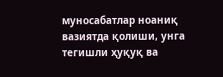муносабатлар ноаниқ вазиятда қолиши, унга тегишли ҳуқуқ ва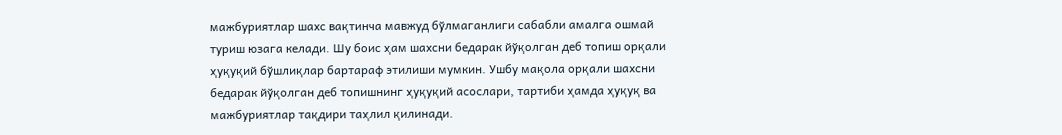мажбуриятлар шахс вақтинча мавжуд бўлмаганлиги сабабли амалга ошмай туриш юзага келади. Шу боис ҳам шахсни бедарак йўқолган деб топиш орқали ҳуқуқий бўшлиқлар бартараф этилиши мумкин. Ушбу мақола орқали шахсни бедарак йўқолган деб топишнинг ҳуқуқий асослари, тартиби ҳамда ҳуқуқ ва мажбуриятлар тақдири таҳлил қилинади.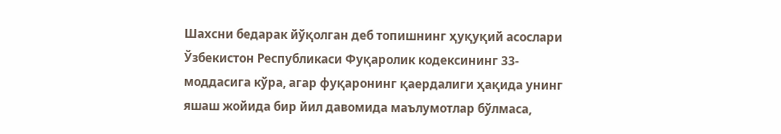Шахсни бедарак йўқолган деб топишнинг ҳуқуқий асослари
Ўзбекистон Республикаси Фуқаролик кодексининг 33-моддасига кўра, агар фуқаронинг қаердалиги ҳақида унинг яшаш жойида бир йил давомида маълумотлар бўлмаса,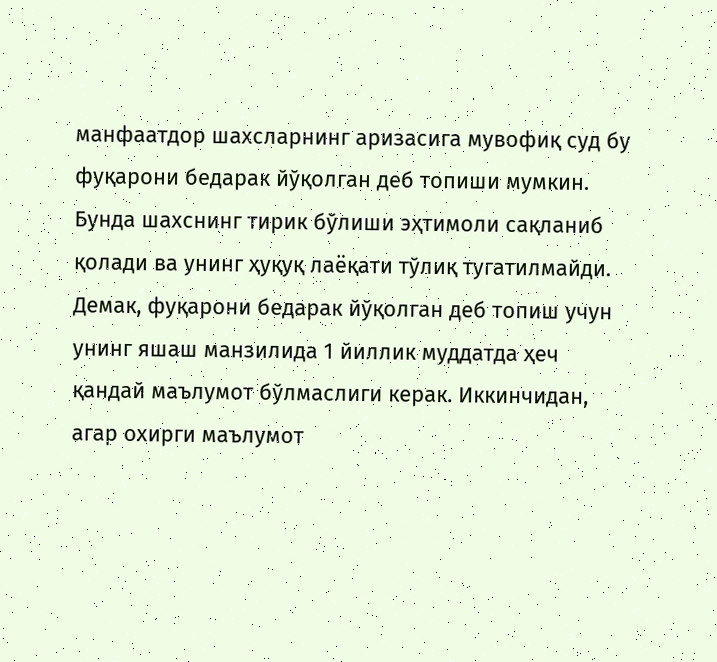манфаатдор шахсларнинг аризасига мувофиқ суд бу фуқарони бедарак йўқолган деб топиши мумкин. Бунда шахснинг тирик бўлиши эҳтимоли сақланиб қолади ва унинг ҳуқуқ лаёқати тўлиқ тугатилмайди.
Демак, фуқарони бедарак йўқолган деб топиш учун унинг яшаш манзилида 1 йиллик муддатда ҳеч қандай маълумот бўлмаслиги керак. Иккинчидан, агар охирги маълумот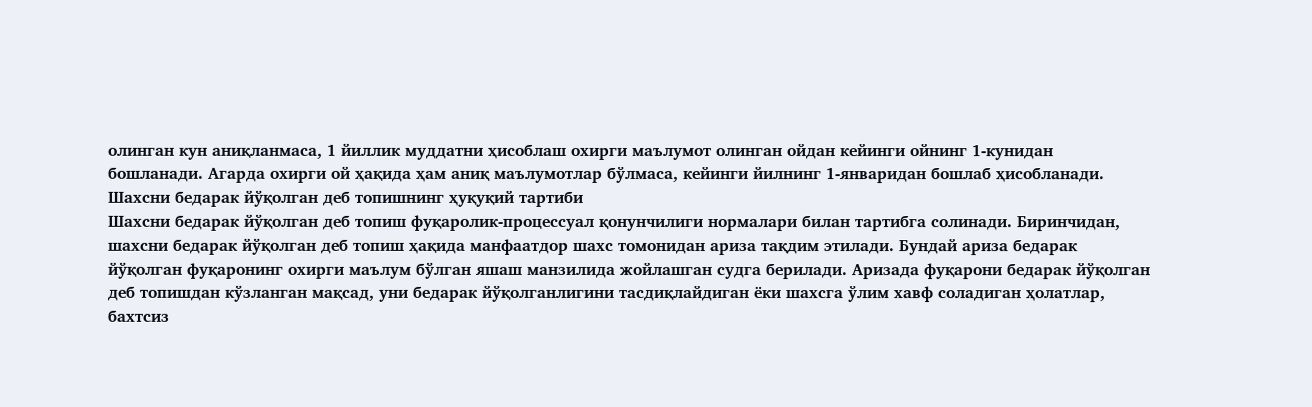олинган кун аниқланмаса, 1 йиллик муддатни ҳисоблаш охирги маълумот олинган ойдан кейинги ойнинг 1-кунидан бошланади. Агарда охирги ой ҳақида ҳам аниқ маълумотлар бўлмаса, кейинги йилнинг 1-январидан бошлаб ҳисобланади.
Шахсни бедарак йўқолган деб топишнинг ҳуқуқий тартиби
Шахсни бедарак йўқолган деб топиш фуқаролик-процессуал қонунчилиги нормалари билан тартибга солинади. Биринчидан, шахсни бедарак йўқолган деб топиш ҳақида манфаатдор шахс томонидан ариза тақдим этилади. Бундай ариза бедарак йўқолган фуқаронинг охирги маълум бўлган яшаш манзилида жойлашган судга берилади. Аризада фуқарони бедарак йўқолган деб топишдан кўзланган мақсад, уни бедарак йўқолганлигини тасдиқлайдиган ёки шахсга ўлим хавф соладиган ҳолатлар, бахтсиз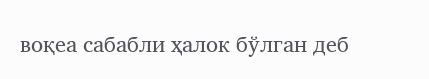воқеа сабабли ҳалок бўлган деб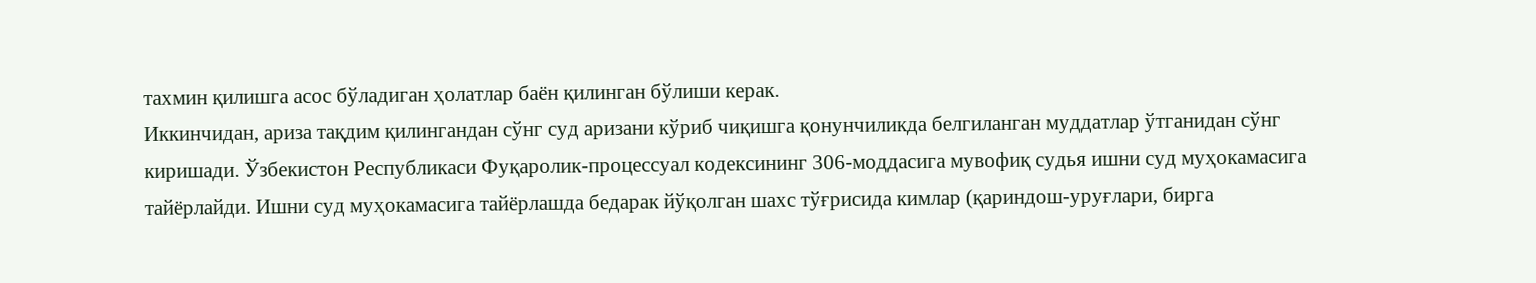тахмин қилишга асос бўладиган ҳолатлар баён қилинган бўлиши керак.
Иккинчидан, ариза тақдим қилингандан сўнг суд аризани кўриб чиқишга қонунчиликда белгиланган муддатлар ўтганидан сўнг киришади. Ўзбекистон Республикаси Фуқаролик-процессуал кодексининг 306-моддасига мувофиқ судья ишни суд муҳокамасига тайёрлайди. Ишни суд муҳокамасига тайёрлашда бедарак йўқолган шахс тўғрисида кимлар (қариндош-уруғлари, бирга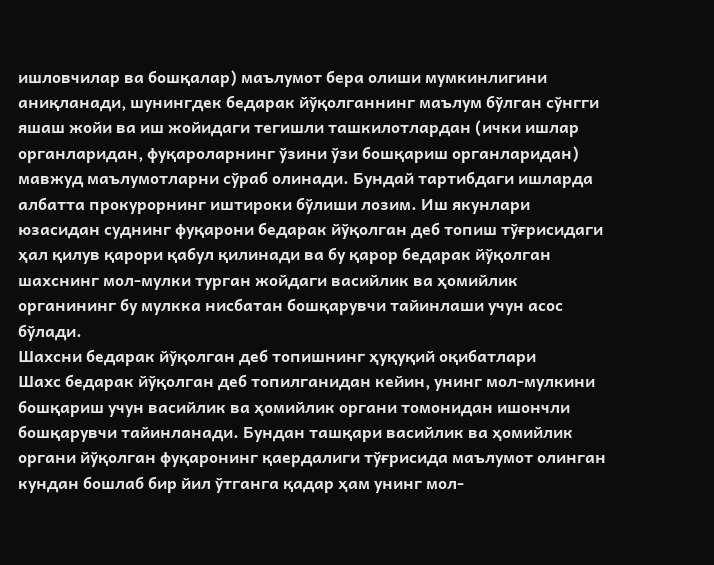ишловчилар ва бошқалар) маълумот бера олиши мумкинлигини аниқланади, шунингдек бедарак йўқолганнинг маълум бўлган сўнгги яшаш жойи ва иш жойидаги тегишли ташкилотлардан (ички ишлар органларидан, фуқароларнинг ўзини ўзи бошқариш органларидан) мавжуд маълумотларни сўраб олинади. Бундай тартибдаги ишларда албатта прокурорнинг иштироки бўлиши лозим. Иш якунлари юзасидан суднинг фуқарони бедарак йўқолган деб топиш тўғрисидаги ҳал қилув қарори қабул қилинади ва бу қарор бедарак йўқолган шахснинг мол-мулки турган жойдаги васийлик ва ҳомийлик органининг бу мулкка нисбатан бошқарувчи тайинлаши учун асос бўлади.
Шахсни бедарак йўқолган деб топишнинг ҳуқуқий оқибатлари
Шахс бедарак йўқолган деб топилганидан кейин, унинг мол-мулкини бошқариш учун васийлик ва ҳомийлик органи томонидан ишончли бошқарувчи тайинланади. Бундан ташқари васийлик ва ҳомийлик органи йўқолган фуқаронинг қаердалиги тўғрисида маълумот олинган кундан бошлаб бир йил ўтганга қадар ҳам унинг мол-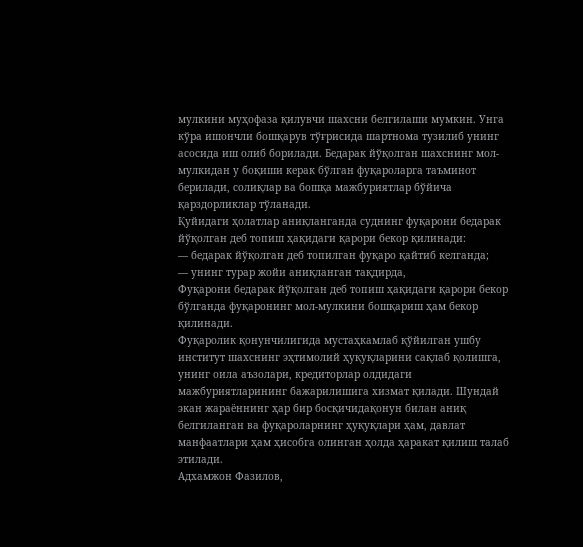мулкини муҳофаза қилувчи шахсни белгилаши мумкин. Унга кўра ишончли бошқарув тўғрисида шартнома тузилиб унинг асосида иш олиб борилади. Бедарак йўқолган шахснинг мол-мулкидан у боқиши керак бўлган фуқароларга таъминот берилади, солиқлар ва бошқа мажбуриятлар бўйича қарздорликлар тўланади.
Қуйидаги ҳолатлар аниқланганда суднинг фуқарони бедарак йўқолган деб топиш ҳақидаги қарори бекор қилинади:
— бедарак йўқолган деб топилган фуқаро қайтиб келганда;
— унинг турар жойи аниқланган тақдирда,
Фуқарони бедарак йўқолган деб топиш ҳақидаги қарори бекор бўлганда фуқаронинг мол-мулкини бошқариш ҳам бекор қилинади.
Фуқаролик қонунчилигида мустаҳкамлаб қўйилган ушбу институт шахснинг эҳтимолий ҳуқуқларини сақлаб қолишга, унинг оила аъзолари, кредиторлар олдидаги мажбуриятларининг бажарилишига хизмат қилади. Шундай экан жараённинг ҳар бир босқичидақонун билан аниқ белгиланган ва фуқароларнинг ҳуқуқлари ҳам, давлат манфаатлари ҳам ҳисобга олинган ҳолда ҳаракат қилиш талаб этилади.
Адхамжон Фазилов,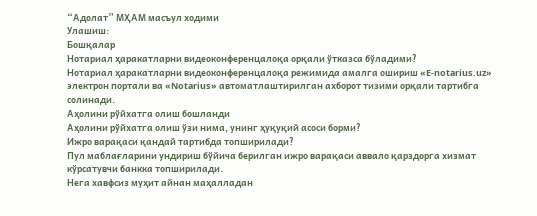“Адолат” МҲАМ масъул ходими
Улашиш:
Бошқалар
Нотариал ҳаракатларни видеоконференцалоқа орқали ўтказса бўладими?
Нотариал ҳаракатларни видеоконференцалоқа режимида амалга ошириш «E-notarius.uz» электрон портали ва «Notarius» автоматлаштирилган ахборот тизими орқали тартибга солинади.
Аҳолини рўйхатга олиш бошланди
Аҳолини рўйхатга олиш ўзи нима, унинг ҳуқуқий асоси борми?
Ижро варақаси қандай тартибда топширилади?
Пул маблағларини ундириш бўйича берилган ижро варақаси аввало қарздорга хизмат кўрсатувчи банкка топширилади.
Нега хавфсиз муҳит айнан маҳалладан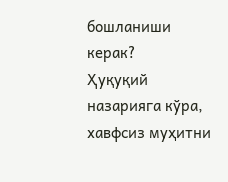бошланиши керак?
Ҳуқуқий назарияга кўра, хавфсиз муҳитни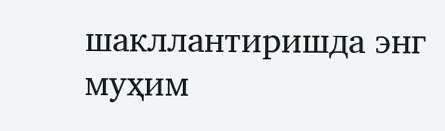шакллантиришда энг муҳим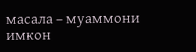масала – муаммони имкон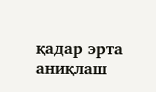қадар эрта аниқлаш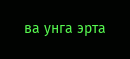ва унга эрта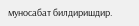муносабат билдиришдир.